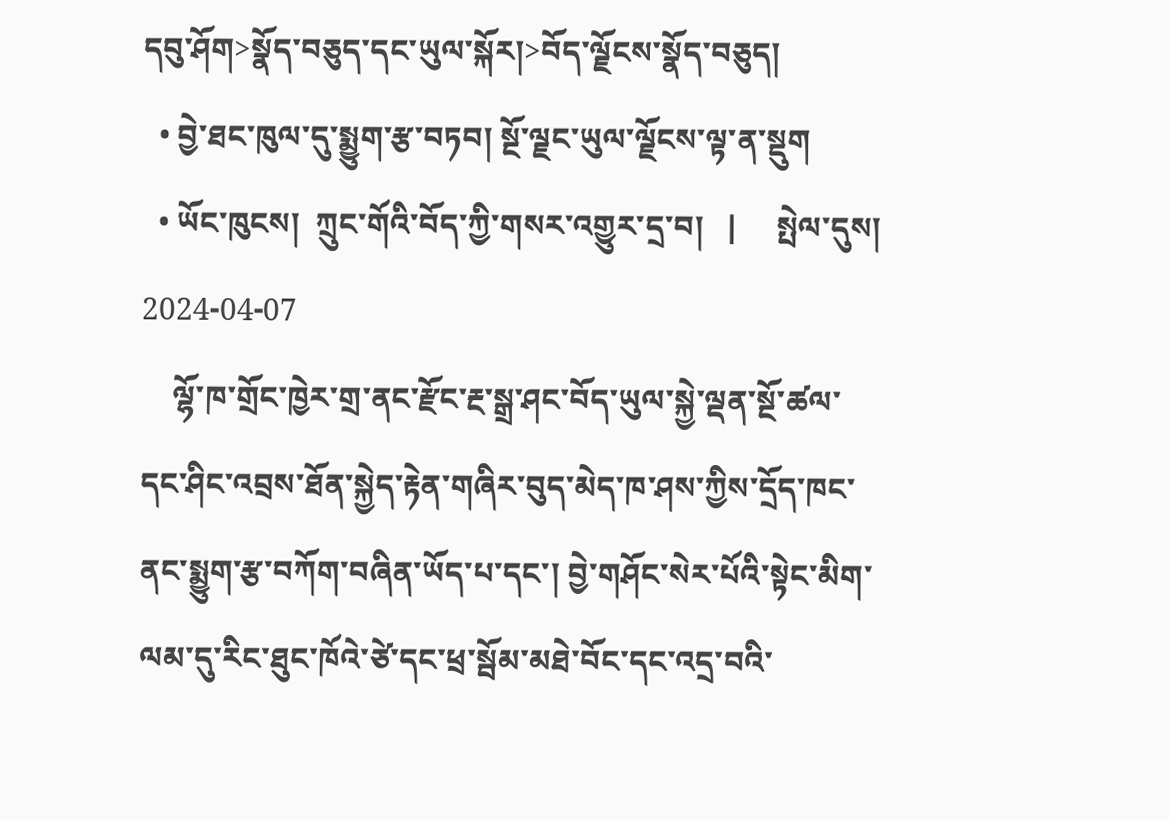དབུ་ཤོག>སྣོད་བཅུད་དང་ཡུལ་སྐོར།>བོད་ལྗོངས་སྣོད་བཅུད།
  • བྱེ་ཐང་ཁུལ་དུ་སྨྱུག་རྩ་བཏབ། སྔོ་ལྗང་ཡུལ་ལྗོངས་ལྟ་ན་སྡུག
  • ཡོང་ཁུངས།  ཀྲུང་གོའི་བོད་ཀྱི་གསར་འགྱུར་དྲ་བ།   |     སྤེལ་དུས།  2024-04-07
    ལྷོ་ཁ་གྲོང་ཁྱེར་གྲ་ནང་རྫོང་རྔ་སྒྲ་ཤང་བོད་ཡུལ་སྐྱེ་ལྡན་སྔོ་ཚལ་དང་ཤིང་འབྲས་ཐོན་སྐྱེད་རྟེན་གཞིར་བུད་མེད་ཁ་ཤས་ཀྱིས་དྲོད་ཁང་ནང་སྨྱུག་རྩ་བཀོག་བཞིན་ཡོད་པ་དང་། བྱེ་གཤོང་སེར་པོའི་སྟེང་མིག་ལམ་དུ་རིང་ཐུང་ཁོའེ་ཙེ་དང་ཕྲ་སྦོམ་མཐེ་བོང་དང་འདྲ་བའི་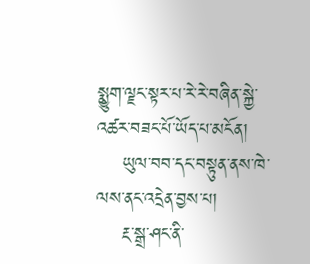སྨྱུག་ལྗང་སྟར་པ་རེ་རེ་བཞིན་སྐྱེ་འཚར་བཟང་པོ་ཡོད་པ་མངོན།
    ཡུལ་བབ་དང་བསྟུན་ནས་ཁེ་ལས་ནང་འདྲེན་བྱས་པ།
    རྔ་སྒྲ་ཤང་ནི་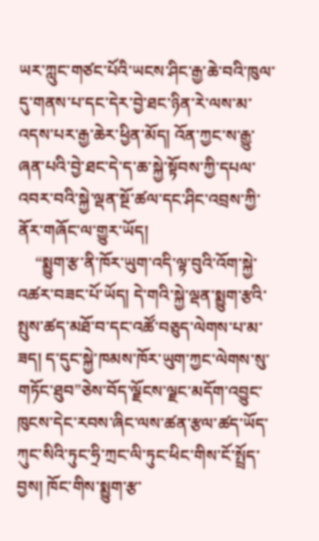ཡར་ཀླུང་གཙང་པོའི་ཡངས་ཤིང་རྒྱ་ཆེ་བའི་ཁུལ་དུ་གནས་པ་དང་དེར་བྱེ་ཐང་ཉིན་རེ་ལས་མ་འདས་པར་རྒྱ་ཆེར་ཕྱིན་མོད། འོན་ཀྱང་ས་རྒྱུ་ཞན་པའི་བྱེ་ཐང་དེ་ད་ཆ་སྐྱེ་སྟོབས་ཀྱི་དཔལ་འབར་བའི་སྐྱེ་ལྡན་སྔོ་ཚལ་དང་ཤིང་འབྲས་ཀྱི་ནོར་གཞོང་ལ་གྱུར་ཡོད།
    “སྨྱུག་རྩ་ནི་ཁོར་ཡུག་འདི་ལྟ་བུའི་འོག་སྐྱེ་འཚར་བཟང་པོ་ཡོད། དེ་གའི་སྐྱེ་ལྡན་སྨྱུག་རྩའི་སྤུས་ཚད་མཐོ་བ་དང་འཚོ་བཅུད་ལེགས་པ་མ་ཟད། ད་དུང་སྐྱེ་ཁམས་ཁོར་ཡུག་ཀྱང་ལེགས་སུ་གཏོང་ཐུབ”ཅེས་བོད་ལྗོངས་ལྗང་མདོག་འབྱུང་ཁུངས་དེང་རབས་ཞིང་ལས་ཚན་རྩལ་ཚད་ཡོད་ཀུང་སིའི་ཏུང་ཧྲི་ཀྲང་ལི་ཏུང་ཕིང་གིས་ངོ་སྤྲོད་བྱས། ཁོང་གིས་སྨྱུག་རྩ་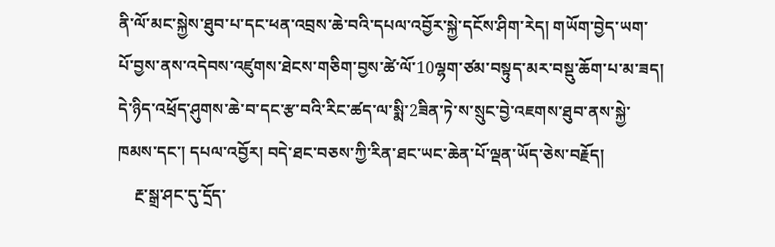ནི་ལོ་མང་སྐྱེས་ཐུབ་པ་དང་ཕན་འབྲས་ཆེ་བའི་དཔལ་འབྱོར་སྐྱེ་དངོས་ཤིག་རེད། གཡོག་བྱེད་ཡག་པོ་བྱས་ནས་འདེབས་འཛུགས་ཐེངས་གཅིག་བྱས་ཚེ་ལོ་10ལྷག་ཙམ་བསྟུད་མར་བསྡུ་ཆོག་པ་མ་ཟད། དེ་ཉིད་འཕྲོད་ཤུགས་ཆེ་བ་དང་རྩ་བའི་རིང་ཚད་ལ་སྨི་2ཟིན་ཏེ་ས་སྲུང་བྱེ་འཇགས་ཐུབ་ནས་སྐྱེ་ཁམས་དང་། དཔལ་འབྱོར། བདེ་ཐང་བཅས་ཀྱི་རིན་ཐང་ཡང་ཆེན་པོ་ལྡན་ཡོད་ཅེས་བརྗོད།
    རྔ་སྒྲ་ཤང་དུ་དྲོད་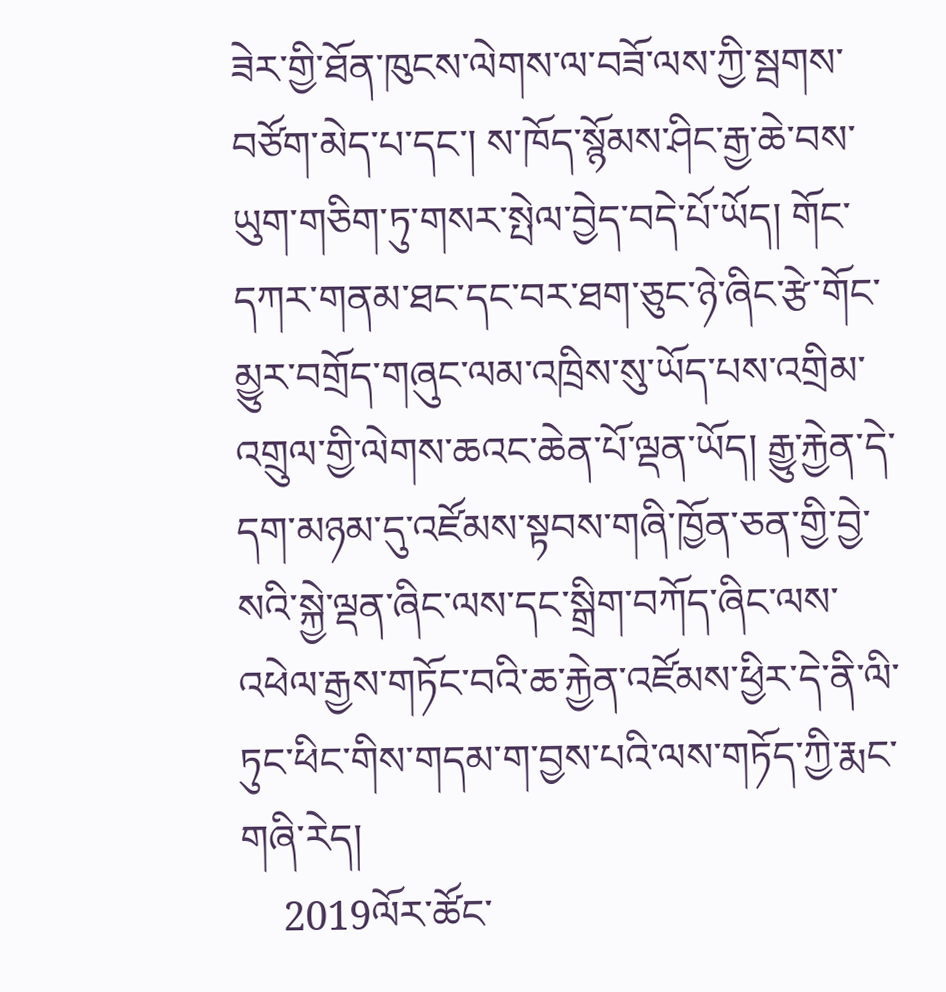ཟེར་གྱི་ཐོན་ཁུངས་ལེགས་ལ་བཟོ་ལས་ཀྱི་སྦགས་བཙོག་མེད་པ་དང་། ས་ཁོད་སྙོམས་ཤིང་རྒྱ་ཆེ་བས་ཡུག་གཅིག་ཏུ་གསར་སྤེལ་བྱེད་བདེ་པོ་ཡོད། གོང་དཀར་གནམ་ཐང་དང་བར་ཐག་ཅུང་ཉེ་ཞིང་རྩེ་གོང་མྱུར་བགྲོད་གཞུང་ལམ་འཁྲིས་སུ་ཡོད་པས་འགྲིམ་འགྲུལ་གྱི་ལེགས་ཆའང་ཆེན་པོ་ལྡན་ཡོད། རྒྱུ་རྐྱེན་དེ་དག་མཉམ་དུ་འཛོམས་སྟབས་གཞི་ཁྱོན་ཅན་གྱི་བྱེ་སའི་སྐྱེ་ལྡན་ཞིང་ལས་དང་སྒྲིག་བཀོད་ཞིང་ལས་འཕེལ་རྒྱས་གཏོང་བའི་ཆ་རྐྱེན་འཛོམས་ཕྱིར་དེ་ནི་ལི་ཏུང་ཕིང་གིས་གདམ་ག་བྱས་པའི་ལས་གཏོད་ཀྱི་རྨང་གཞི་རེད།
    2019ལོར་ཚོང་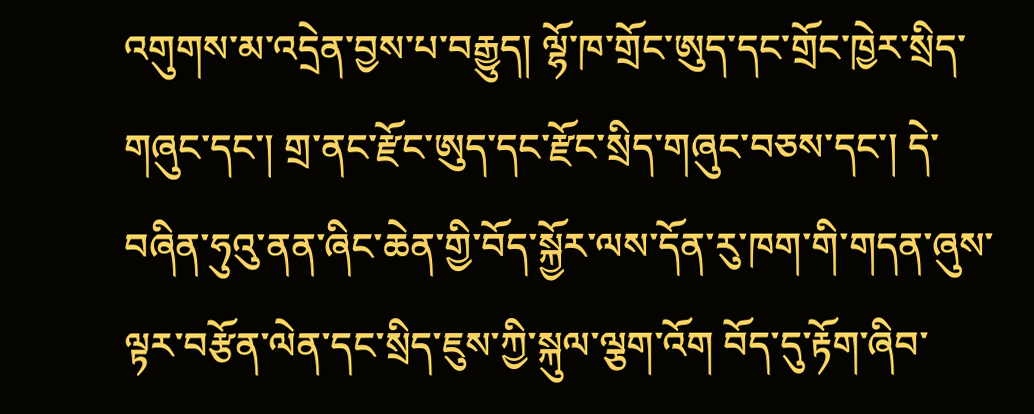འགུགས་མ་འདྲེན་བྱས་པ་བརྒྱུད། ལྷོ་ཁ་གྲོང་ཨུད་དང་གྲོང་ཁྱེར་སྲིད་གཞུང་དང་། གྲ་ནང་རྫོང་ཨུད་དང་རྫོང་སྲིད་གཞུང་བཅས་དང་། དེ་བཞིན་ཧུའུ་ནན་ཞིང་ཆེན་གྱི་བོད་སྐྱོར་ལས་དོན་རུ་ཁག་གི་གདན་ཞུས་ལྟར་བརྩོན་ལེན་དང་སྲིད་ཇུས་ཀྱི་སྐུལ་ལྕག་འོག བོད་དུ་རྟོག་ཞིབ་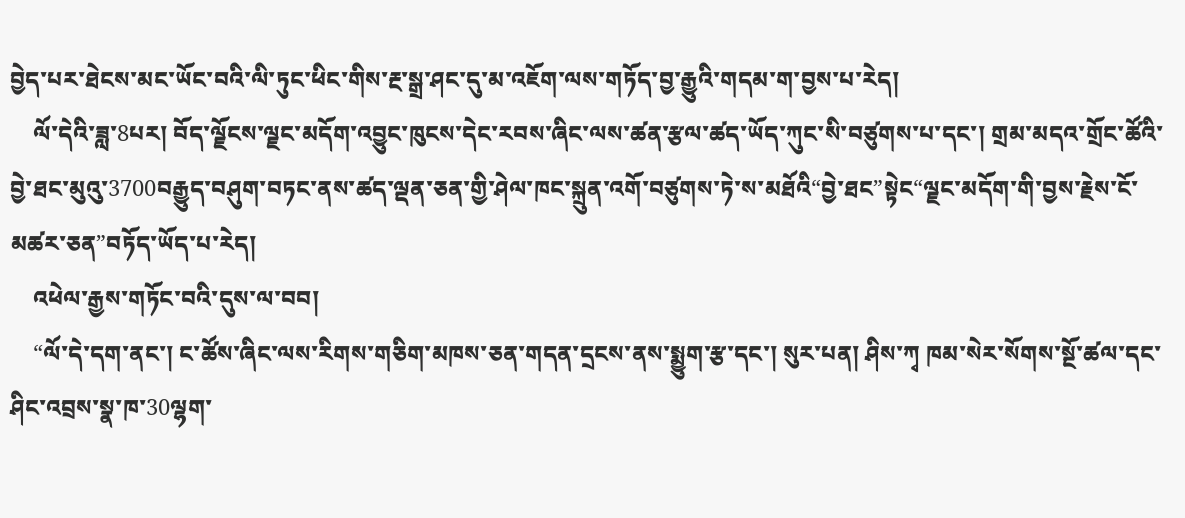བྱེད་པར་ཐེངས་མང་ཡོང་བའི་ལི་ཏུང་ཕིང་གིས་རྔ་སྒྲ་ཤང་དུ་མ་འཇོག་ལས་གཏོད་བྱ་རྒྱུའི་གདམ་ག་བྱས་པ་རེད།
    ལོ་དེའི་ཟླ་8པར། བོད་ལྗོངས་ལྗང་མདོག་འབྱུང་ཁུངས་དེང་རབས་ཞིང་ལས་ཚན་རྩལ་ཚད་ཡོད་ཀུང་སི་བཙུགས་པ་དང་། གྲམ་མདའ་གྲོང་ཚོའི་བྱེ་ཐང་མུའུ་3700བརྒྱུད་བཤུག་བཏང་ནས་ཚད་ལྡན་ཅན་གྱི་ཤེལ་ཁང་སྐྲུན་འགོ་བཙུགས་ཏེ་ས་མཐོའི“བྱེ་ཐང”སྟེང“ལྗང་མདོག་གི་བྱས་རྗེས་ངོ་མཚར་ཅན”བཏོད་ཡོད་པ་རེད།
    འཕེལ་རྒྱས་གཏོང་བའི་དུས་ལ་བབ།
    “ལོ་དེ་དག་ནང་། ང་ཚོས་ཞིང་ལས་རིགས་གཅིག་མཁས་ཅན་གདན་དྲངས་ནས་སྨྱུག་རྩ་དང་། སུར་པན། ཤིས་ཀྭ ཁམ་སེར་སོགས་སྔོ་ཚལ་དང་ཤིང་འབྲས་སྣ་ཁ་30ལྷག་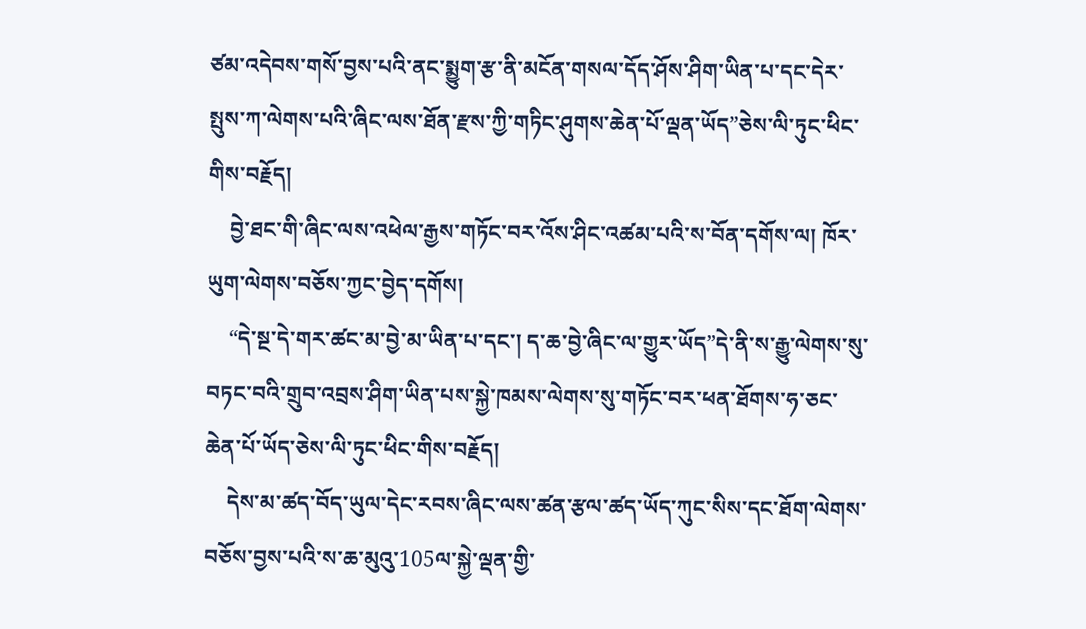ཙམ་འདེབས་གསོ་བྱས་པའི་ནང་སྨྱུག་རྩ་ནི་མངོན་གསལ་དོད་ཤོས་ཤིག་ཡིན་པ་དང་དེར་སྤུས་ཀ་ལེགས་པའི་ཞིང་ལས་ཐོན་རྫས་ཀྱི་གཏིང་ཤུགས་ཆེན་པོ་ལྡན་ཡོད”ཅེས་ལི་ཏུང་ཕིང་གིས་བརྗོད།
    བྱེ་ཐང་གི་ཞིང་ལས་འཕེལ་རྒྱས་གཏོང་བར་འོས་ཤིང་འཚམ་པའི་ས་བོན་དགོས་ལ། ཁོར་ཡུག་ལེགས་བཅོས་ཀྱང་བྱེད་དགོས།
    “དེ་སྔ་དེ་གར་ཚང་མ་བྱེ་མ་ཡིན་པ་དང་། ད་ཆ་བྱེ་ཞིང་ལ་གྱུར་ཡོད”དེ་ནི་ས་རྒྱུ་ལེགས་སུ་བཏང་བའི་གྲུབ་འབྲས་ཤིག་ཡིན་པས་སྐྱེ་ཁམས་ལེགས་སུ་གཏོང་བར་ཕན་ཐོགས་ཧ་ཅང་ཆེན་པོ་ཡོད་ཅེས་ལི་ཏུང་ཕིང་གིས་བརྗོད།
    དེས་མ་ཚད་བོད་ཡུལ་དེང་རབས་ཞིང་ལས་ཚན་རྩལ་ཚད་ཡོད་ཀུང་སིས་དང་ཐོག་ལེགས་བཅོས་བྱས་པའི་ས་ཆ་མུའུ་105ལ་སྐྱེ་ལྡན་གྱི་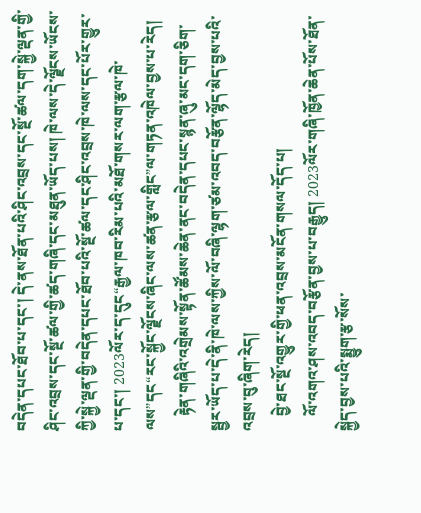བདེན་དཔང་ཐོབ་པ་དང་། དེ་ནས་ཐོན་པའི་ཤིང་འབྲས་དང་སྔོ་ཚལ་དག་སྐྱེ་ལྡན་གྱི་ཤིང་འབྲས་དང་སྔོ་ཚལ་གྱི་ཚད་གཞི་དང་མཐུན་ཡོད་པས། ཁེ་ལས་དེ་ལྗོངས་ཡོངས་ཀྱི་སྐྱེ་ལྡན་གྱི་བདེན་དཔང་ཐོབ་པའི་སྔོ་ཚལ་དང་ཤིང་འབྲས་ཁེ་ལས་དང་པོར་གྱུར་པ་དང་། 2023ལོར་ད་དུང“རྒྱལ་ཁབ་རིམ་པའི་མཐོ་གསར་ལག་རྩལ་ཁེ་ལས”དང“རང་སྐྱོང་ལྗོངས་ཞིང་ལས་ཚན་རྩལ་གླིང”ལ་གཏན་འཁེལ་བྱས་པ་རེད།
    རྟེན་གཞིའི་འགྲེམས་སྟོན་ཚོམས་ཆེན་ནང་བདེན་དཔང་སྙན་ཞུ་མང་དག་ཅིག་སྦྱར་ཡོད་པ་དེ་ནི་ཁེ་ལས་ཀྱིས་ལོ་བཞི་ལྷག་ཙམ་འབད་བརྩོན་ལྷོད་མེད་བྱས་པའི་འབྲས་བུ་ཞིག་རེད།
    བྱེ་ཐང་སྔོ་འགྱུར་གྱི་ཕན་འབྲས་མངོན་གསལ་དོད་པ།
    ལོ་འགའ་ཤས་འབད་བརྩོན་བྱས་པ་བརྒྱུད། 2023ལོར་གཞི་ཁྱོན་ཆེན་པོས་ཐོན་སྐྱེད་བྱས་པའི་སྨྱུག་རྩ་སོས་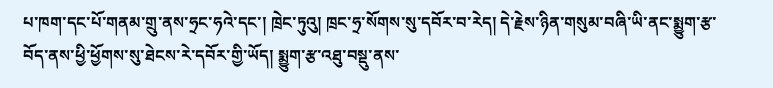པ་ཁག་དང་པོ་གནམ་གྲུ་ནས་ཧྲང་ཧའེ་དང་། ཁྲེང་ཏུའུ། ཁྲང་ཧྲ་སོགས་སུ་དབོར་བ་རེད། དེ་རྗེས་ཉིན་གསུམ་བཞི་ཡི་ནང་སྨྱུག་རྩ་བོད་ནས་ཕྱི་ཕྱོགས་སུ་ཐེངས་རེ་དབོར་གྱི་ཡོད། སྨྱུག་རྩ་འཐུ་བསྡུ་ནས་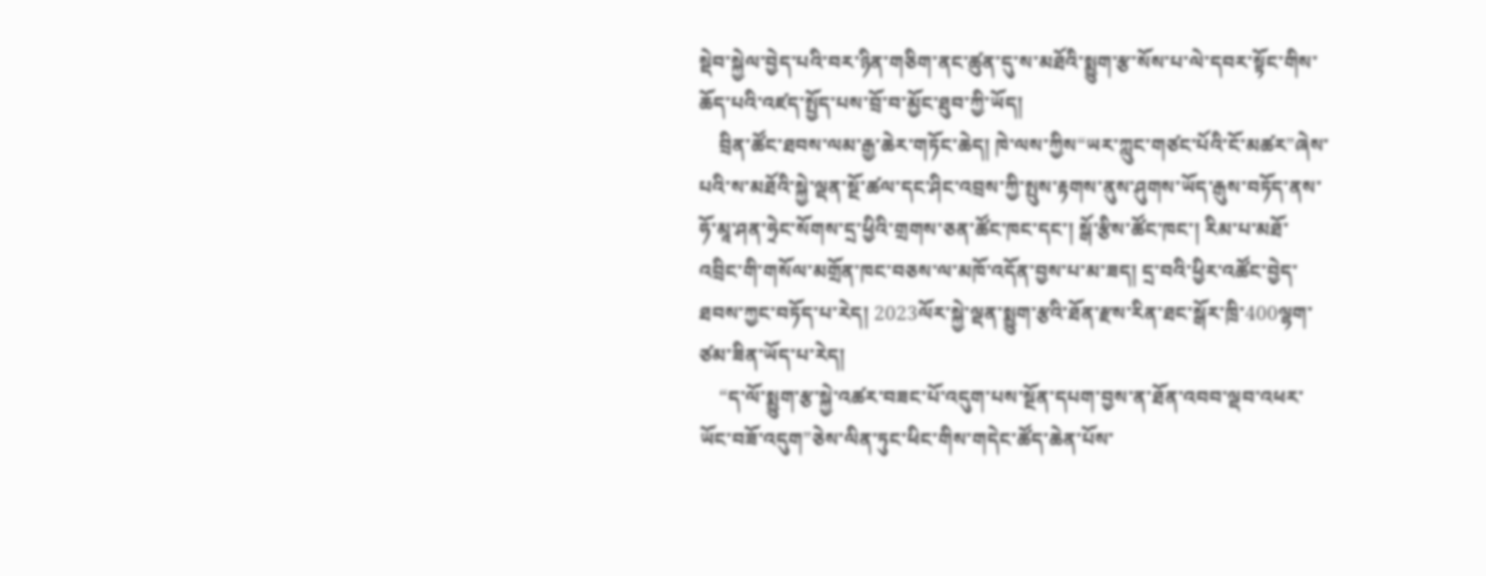སྡེབ་སྐྱེལ་བྱེད་པའི་བར་ཉིན་གཅིག་ནང་ཚུན་དུ་ས་མཐོའི་སྨྱུག་རྩ་སོས་པ་ལེ་དབར་སྟོང་གིས་ཆོད་པའི་འཛད་སྤྱོད་པས་བྲོ་བ་མྱོང་ཐུབ་ཀྱི་ཡོད།
    བྲིན་ཚོང་ཐབས་ལམ་རྒྱ་ཆེར་གཏོང་ཆེད། ཁེ་ལས་ཀྱིས“ཡར་ཀླུང་གཙང་པོའི་ངོ་མཚར”ཞེས་པའི་ས་མཐོའི་སྐྱེ་ལྡན་སྔོ་ཚལ་དང་ཤིང་འབྲས་ཀྱི་སྤུས་རྟགས་ནུས་ཤུགས་ཡོད་རྒུས་བཏོད་ནས་ཧོ་མཱ་ཤན་ཧྲེང་སོགས་དྲ་ཕྱིའི་གྲགས་ཅན་ཚོང་ཁང་དང་། སྒོ་རྩིས་ཚོང་ཁང་། རིམ་པ་མཐོ་འབྲིང་གི་གསོལ་མགྲོན་ཁང་བཅས་ལ་མཁོ་འདོན་བྱས་པ་མ་ཟད། དྲ་བའི་ཕྱིར་འཚོང་བྱེད་ཐབས་ཀྱང་བཏོད་པ་རེད། 2023ལོར་སྐྱེ་ལྡན་སྨྱུག་རྩའི་ཐོན་རྫས་རིན་ཐང་སྒོར་ཁྲི་400ལྷག་ཙམ་ཟིན་ཡོད་པ་རེད།
    “ད་ལོ་སྨྱུག་རྩ་སྐྱེ་འཚར་བཟང་པོ་འདུག་པས་སྔོན་དཔག་བྱས་ན་ཐོན་འབབ་ལྡབ་འཕར་ཡོང་བཟོ་འདུག”ཅེས་ལིན་ཏུང་ཕིང་གིས་གདེང་ཚོད་ཆེན་པོས་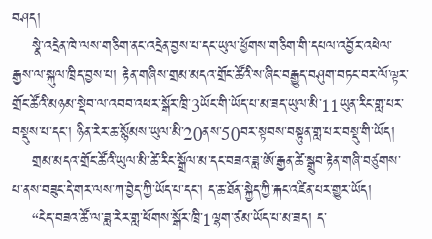བཤད།
    སྣེ་འདྲེན་ཁེ་ལས་གཅིག་ནང་འདྲེན་བྱས་པ་དང་ཡུལ་ཕྱོགས་གཅིག་གི་དཔལ་འབྱོར་འཕེལ་རྒྱས་ལ་སྐུལ་ཁྲིད་བྱས་པ། རྟེན་གཞིས་གྲམ་མདའ་གྲོང་ཚོའི་ས་ཞིང་བརྒྱུད་བཤུག་བཏང་བར་ལོ་ལྟར་གྲོང་ཚོའི་མཉམ་སྡེབ་ལ་འབབ་འཕར་སྒོར་ཁྲི་3ཡོང་གི་ཡོད་པ་མ་ཟད་ཡུལ་མི་11ཡུན་རིང་གླ་པར་བསྡུས་པ་དང་། ཉིན་རེར་ཆ་སྙོམས་ཡུལ་མི་20ནས་50བར་སྟབས་བསྟུན་གླ་པར་བསྡུ་གི་ཡོད།
    གྲམ་མདའ་གྲོང་ཚོའི་ཡུལ་མི་ཚེ་རིང་སྒྲོལ་མ་དང་བཟའ་ཟླ་ཨོ་རྒྱན་ཚེ་སྒྲུབ་རྟེན་གཞི་བཙུགས་པ་ནས་བཟུང་དེ་གར་ལས་ཀ་བྱེད་ཀྱི་ཡོད་པ་དང་། ད་ཆ་ཐོན་སྐྱེད་ཀྱི་རྐང་འཛིན་པར་གྱུར་ཡོད།
    “ངེད་བཟའ་ཚོ་ལ་ཟླ་རེར་གླ་ཕོགས་སྒོར་ཁྲི་1ལྷག་ཙམ་ཡོད་པ་མ་ཟད། ད་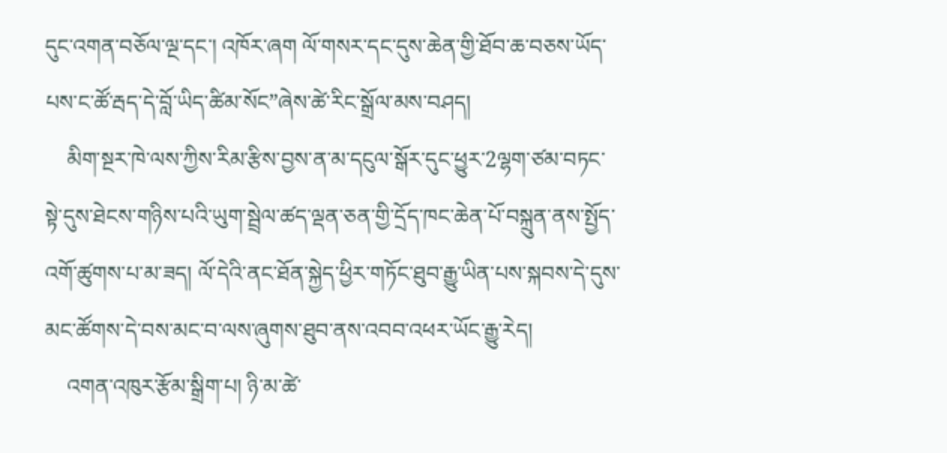དུང་འགན་བཅོལ་ལྔ་དང་། འཁོར་ཞག ལོ་གསར་དང་དུས་ཆེན་གྱི་ཐོབ་ཆ་བཅས་ཡོད་པས་ང་ཚོ་རྦད་དེ་བློ་ཡིད་ཚིམ་སོང”ཞེས་ཚེ་རིང་སྒྲོལ་མས་བཤད།
    མིག་སྔར་ཁེ་ལས་ཀྱིས་རིམ་རྩིས་བྱས་ན་མ་དངུལ་སྒོར་དུང་ཕྱུར་2ལྷག་ཙམ་བཏང་སྟེ་དུས་ཐེངས་གཉིས་པའི་ཡུག་སྦྲེལ་ཚད་ལྡན་ཅན་གྱི་དྲོད་ཁང་ཆེན་པོ་བསྐྲུན་ནས་སྤྱོད་འགོ་ཚུགས་པ་མ་ཟད། ལོ་དེའི་ནང་ཐོན་སྐྱེད་ཕྱིར་གཏོང་ཐུབ་རྒྱུ་ཡིན་པས་སྐབས་དེ་དུས་མང་ཚོགས་དེ་བས་མང་བ་ལས་ཞུགས་ཐུབ་ནས་འབབ་འཕར་ཡོང་རྒྱུ་རེད།
    འགན་འཁུར་རྩོམ་སྒྲིག་པ། ཉི་མ་ཚེ་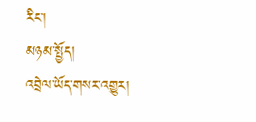རིང་།
མཉམ་སྤྱོད།
འབྲེལ་ཡོད་གསར་འགྱུར།